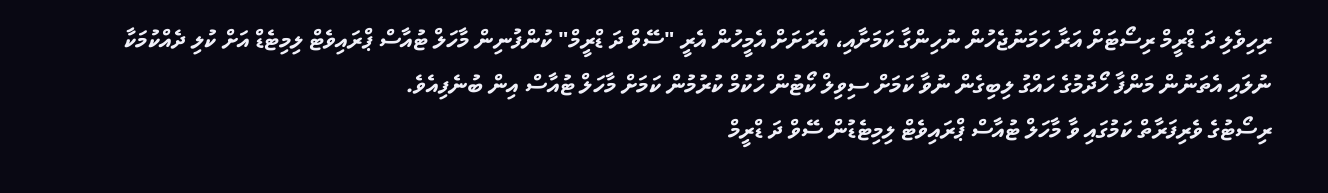ރިހިވެލި ދަ ޑްރީމް ރިސޯޓަށް އަރާ ހަމަނުޖެހުން ނުހިންގާ ކަމަށާއި، އެރަށަށް އެމީހުން އެރީ "ސޭވް ދަ ޑްރީމް" ކުންފުނިން މާހަލް ޓުއާސް ޕްރައިވެޓް ލިމިޓެޑް އަށް ކުލި ދެއްކުމަކާ ނުލައި އެތަނުން މަންފާ ހޯދުމުގެ ހައްގު ލިބިގެން ނުވާ ކަމަށް ސިވިލް ކޯޓުން ހުކުމް ކުރުމުން ކަމަށް މާހަލް ޓުއާސް އިން ބުނެފިއެވެ.
ރިސޯޓުގެ ވެރިފަރާތް ކަމުގައި ވާ މާހަލް ޓުއާސް ޕްރައިވެޓް ލިމިޓެޑުން ސޭވް ދަ ޑްރީމް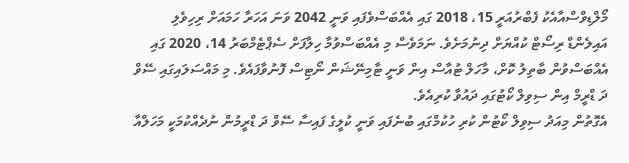މޯލްޑިވްސްއާއެކު ފެބްރުއަރީ 15، 2018 ގައި އެއްބަސްވެފައި ވަނީ 2042 ވަނަ އަހަރާ ހަމައަށް ރިހިވެލި އައިލެންޑް ރިސޯޓް ކުއްޔަށް ދިނުމަށެވެ. ނަމަވެސް މި އެއްބަސްވުމާ ހިލާފަށް ސެޕްޓެމްބަރު 14، 2020 ގައި އެއްބަސްވުން ބާތިލު ކޮށް، މާހަލް ޓުއާސް އިން ވަނީ ޓާމިނޭޝަން ނޯޓިސް ފޮނުވާފައެވެ. މި މައްސަލައިގައި ސޭވް ދަ ޑްރީމް އިން ސިވިލް ކޯޓުގައި ދައުވާ ކުރިއެވެ.
އެގޮތުން މިއަދު ސިވިލް ކޯޓުން ކުރި ހުކުމްގައި ބުނެފައި ވަނީ ކުލީގެ ފައިސާ ސޭވް ދަ ޑްރީމުން ނުދެއްކުމަކީ މަހަލްއާ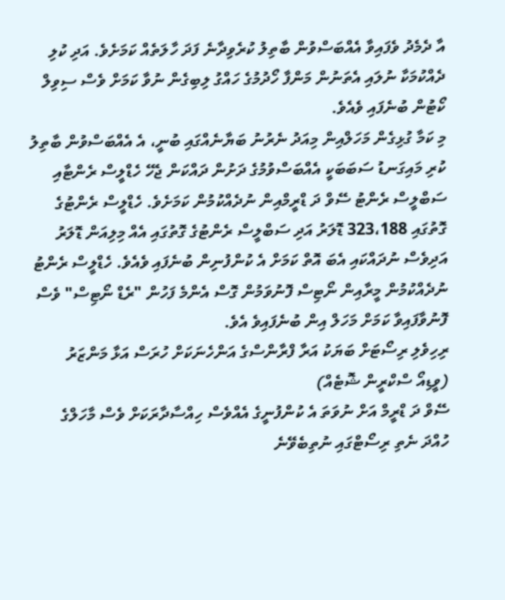އާ ދެމެދު ވެފައިވާ އެއްބަސްވުން ބާތިލު ކުރެވިދާނެ ފަދަ ހާލަތެއް ކަމަށެވެ. އަދި ކުލި ދެއްކުމަކާ ނުލައި އެތަނުން މަންފާ ހޯދުމުގެ ހައްގު ލިބިގެން ނުވާ ކަމަށް ވެސް ސިވިލް ކޯޓުން ބުނެފައި ވެއެވެ.
މި ކަމާ ގުޅިގެން މަހަލްއިން މިއަދު ނެރުނު ބަޔާނެއްގައި ބުނީ، އެ އެއްބަސްވުން ބާތިލު ކުރި މައިގަނޑު ސަބަބަކީ އެއްބަސްވުމުގެ ދަށުން ދައްކަން ޖެހޭ ހެޑްލީސް ރެންޓާއި ސަބްލީސް ރެންޓު ސޭވް ދަ ޑްރީމްއިން ނުދެއްކުމުން ކަމަށެވެ. ހެޑްލީސް ރެންޓުގެ ގޮތުގައި 323،188 ޑޮލަރު އަދި ސަބްލީސް ރެންޓުގެ ގޮތުގައި އެއް މިލިއަން ޑޮލަރު އަދިވެސް ނުދައްކައި އެބަ އޮތް ކަމަށް އެ ކުންފުނިން ބުނެފައި ވެއެވެ. ހެޑްލީސް ރެންޓު ނުދެއްކުމުން މީރާއިން ނޯޓިސް ފޮނުވަމުން ގޮސް އެންމެ ފަހުން "ރެޑް ނޯޓިސް" ވެސް ފޮނުވާފައިވާ ކަމަށް މަހަލް އިން ބުނެފައިވެ އެވެ.
ރިހިވެލި ރިސޯޓަށް ބަޔަކު އަރާ ފްރާންސްގެ އަންހެނަކަށް ހުރަސް އަޅާ މަންޒަރު (ވީޑިއޯ ސްކްރީން ޝޮޓެއް)
ސޭވް ދަ ޑްރީމް އަށް ނުވަތަ އެ ކުންފުނީގެ އެއްވެސް ހިއްސާދާރަކަށް ވެސް މާހަލްގެ ހުއްދަ ނެތި ރިސޯޓްގައި ނުތިބެވޭނެ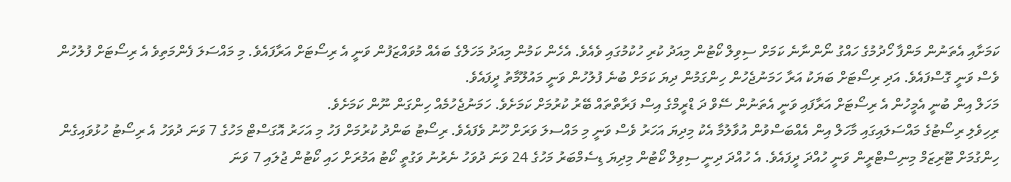ކަމަށާއި އެތަނުން މަންފާ ހޯދުމުގެ ހައްގު ނޯންނާނެ ކަމަށް ސިވިލް ކޯޓުން މިއަދު ކުރި ހުކުމުގައި ވެއެވެ. އެހެން ކަމުން މިއަދު މަހަލްގެ ބައެއް މުވައްޒަފުން ވަނީ އެ ރިސޯޓަށް އަރާފައެވެ. މި މައްސަލަ ފެންމަތިވެ އެ ރިސޯޓަށް ފުލުހުން ވެސް ވަނީ ގޮސްފައެވެ. އަދި ރިސޯޓަށް ބަޔަކު އަރާ ހަމަނުޖެހުން ހިންގަމުން ދިޔަ ކަމަށް ބުނެ ފުލުހުން ވަނީ މައުލޫމާތު ދީފައެވެ.
މަހަލް އިން ބުނީ އެމީހުން އެ ރިސޯޓަށް އަރާފައި ވަނީ އެތަނުން ސޭވް ދަ ޑްރީމްގެ އިސް ފަރާތްތައް ބޭރު ކުރުމަށް ކަމަށެވެ. ހަމަނުޖެހުމެއް ހިންގަން ނޫން ކަމަށެވެ.
ރިހިވެލި ރިސޯޓުގެ މައްސަލައިގައި މާހަލް އިން އެއްބަސްވުން އުވާލުމާ އެކު މިދިޔަ އަހަރު ވެސް ވަނީ މި މައްސލަ ވަރަށް ހޫނު ވެފައެވެ. ރިސޯޓު ބަންދު ކުރުމަށް ފަހު މި އަހަރު އޮގަސްޓް މަހުގެ 7 ވަނަ ދުވަހު އެ ރިސޯޓު ހުޅުވައިގެން ހިންގުމަށް ޓޫރިޒަމް މިނިސްޓްރީން ވަނީ ހުއްދަ ދީފައެވެ. އެ ހުއްދަ ދިނީ ސިވިލް ކޯޓުން މިދިޔަ ޑިސެމްބަރު މަހުގެ 24 ވަނަ ދުވަހު ނެރުނު ވަގުތީ ކޯޓު އަމުރަށް ހައި ކޯޓުން ޖުލައި 7 ވަނަ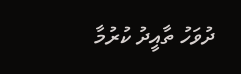ދުވަހު ތާއީދު ކުރުމާ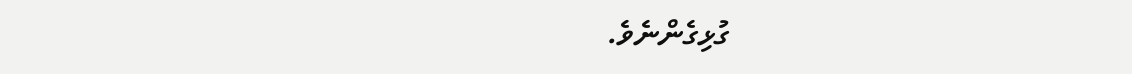ގުޅިގެންނެވެ.